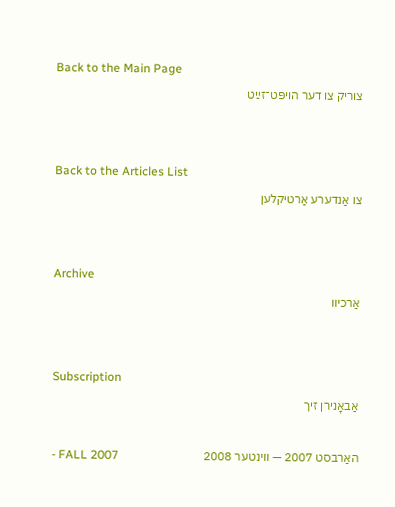Back to the Main Page
צוריק צו דער הויפּט־זײַט


Back to the Articles List
צו אַנדערע אַרטיקלען


Archive
אַרכיוו


Subscription
אַבאָנירן זיך

האַרבסט 2007 — ווינטער 2008                              FALL 2007 -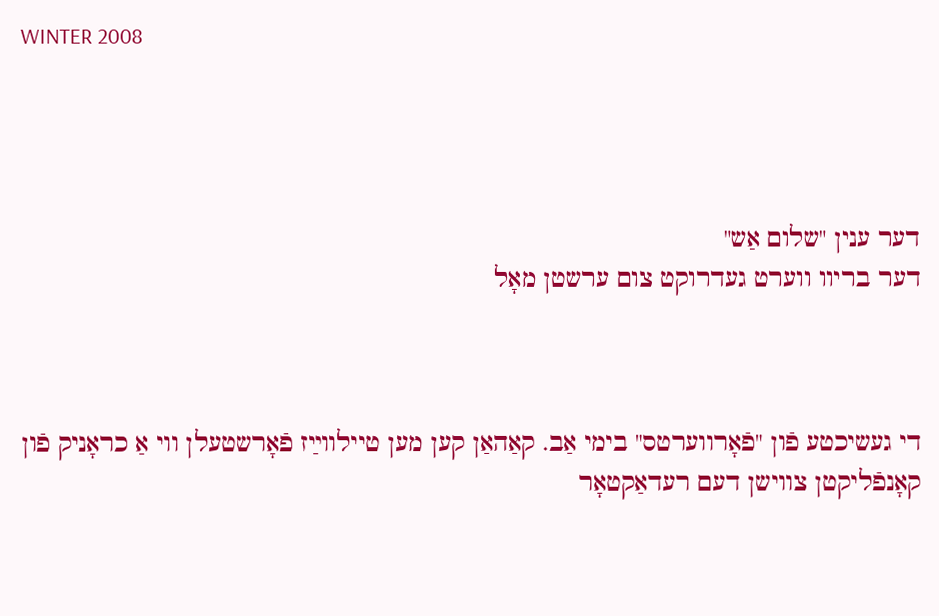WINTER 2008




דער ענין "שלום אַש"
דער בריוו ווערט געדרוקט צום ערשטן מאָל



די געשיכטע פֿון "פֿאָרווערטס" בימי אַב. קאַהאַן קען מען טיילווײַז פֿאָרשטעלן ווי אַ כראָניק פֿון קאָנפֿליקטן צווישן דעם רעדאַקטאָר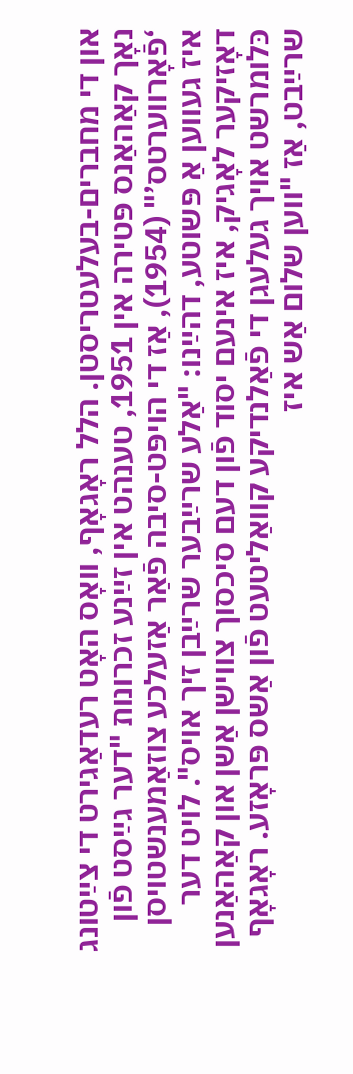און די מחברים-בעלעטריסטן. הלל ראָגאָף, וואָס האָט רעדאַגירט די צײַטונג נאָך קאַהאַנס פּטירה אין 1951, טענהט אין זײַנע זכרונות "דער גײַסט פֿון ‘פֿאָרווערטס’" (1954), אַז די הויפּט-סיבה פֿאַר אַזעלכע צוזאַמענשטויסן איז געווען אַ פּשוטע, דהײַנו: "אַלע שרײַבער שרײַבן זיך אויס". לויט דער דאָזיקער לאָגיק, איז אינעם יסוד פֿון דעם סיכסוך צווישן אַשן און קאַהאַנען כּלומרשט אויך געלעגן די פֿאַלנדיקע קוואַליטעט פֿון אַשס פּראָזע. ראָגאָף שרײַבט, אַז "ווען שלום אַש איז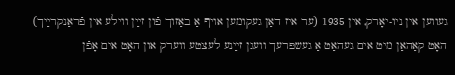געווען אין ניו-יאָרק, אין 1935 (ער איז דאַן געקומען אויף אַ באַזוך פֿון זײַן ווילע אין פֿראַנקרײַך) האָט קאַהאַן מיט אים געהאַט אַ געשפּרעך וועגן זײַנע לעצטע ווערק און האָט אים אָפֿן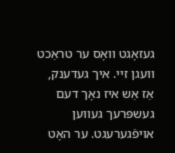געזאָגט וואָס ער טראַכט וועגן זיי. איך געדענק, אַז אַש איז נאָך דעם געשפּרעך געווען אויפֿגערעגט. ער האָט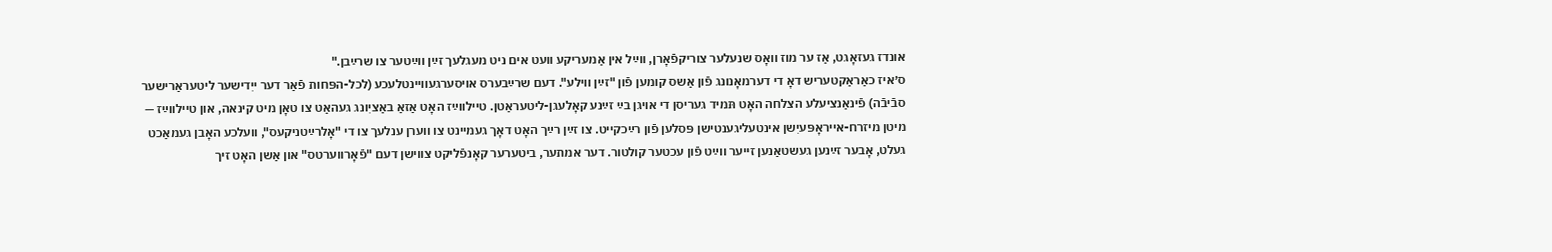אונדז געזאָגט, אַז ער מוז וואָס שנעלער צוריקפֿאָרן, ווײַל אין אַמעריקע וועט אים ניט מעגלעך זײַן ווײַטער צו שרײַבן."
ס׳איז כאַראַקטעריש דאָ די דערמאָנונג פֿון אַשס קומען פֿון "זײַן ווילע". דעם שרײַבערס אויסערגעוויינטלעכע (לכל-הפּחות פֿאַר דער ייִדישער ליטעראַרישער סבֿיבֿה) פֿינאַנציעלע הצלחה האָט תּמיד געריסן די אויגן בײַ זײַנע קאָלעגן-ליטעראַטן. טיילווײַז האָט אַזאַ באַציִונג געהאַט צו טאָן מיט קינאה, און טיילווײַז — מיטן מיזרח-אייראָפּעיִשן אינטעליגענטישן פּסלען פֿון רײַכקייט. צו זײַן רײַך האָט דאָך געמיינט צו ווערן ענלעך צו די "אָלרײַטניקעס", וועלכע האָבן געמאַכט געלט, אָבער זײַנען געשטאַנען זייער ווײַט פֿון עכטער קולטור. דער אמתער, ביטערער קאָנפֿליקט צווישן דעם "פֿאָרווערטס" און אַשן האָט זיך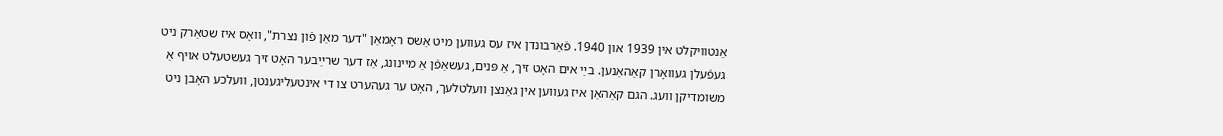אַנטוויקלט אין 1939 און 1940. פֿאַרבונדן איז עס געווען מיט אַשס ראָמאַן "דער מאַן פֿון נצרת", וואָס איז שטאַרק ניט געפֿעלן געוואָרן קאַהאַנען. בײַ אים האָט זיך, אַ פּנים, געשאַפֿן אַ מיינונג, אַז דער שרײַבער האָט זיך געשטעלט אויף אַ משומדיקן וועג. הגם קאַהאַן איז געווען אין גאַנצן וועלטלעך, האָט ער געהערט צו די אינטעליגענטן, וועלכע האָבן ניט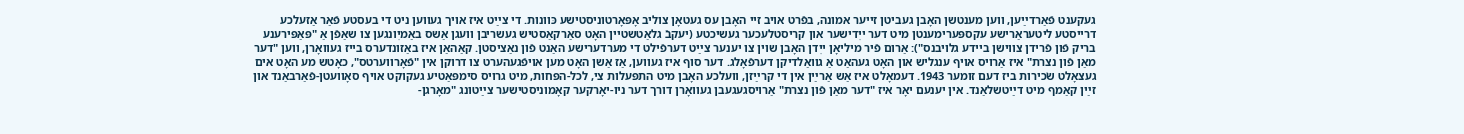געקענט פֿאַרדײַען, ווען מענטשן האָבן געביטן זייער אמונה, בפֿרט אויב זיי האָבן עס געטאָן צוליב אָפּאָרטוניסטישע כּוונות. די צײַט איז אויך געווען ניט די בעסטע פֿאַר אַזעלכע דרייסטע ליטעראַרישע עקספּערימענטן מיט דער ייִדישער און קריסטלעכער געשיכטע (יעקבֿ גלאַטשטיין האָט סאַרקאַסטיש געשריבן וועגן אַשס באַמיִונגען צו שאַפֿן אַ "פּאַפּירענע בריק פֿון פֿרידן צווישן ביידע גלויבנס"): אַרום פֿיר מיליאָן ייִדן האָבן שוין צו יענער צײַט דערפֿילט די מערדערישע האַנט פֿון נאַציסטן. קאַהאַן איז באַזונדערס בייז געוואָרן, ווען "דער מאַן פֿון נצרת" איז אַרויס אויף ענגליש און האָט געהאַט אַ גוואַלדיקן דערפֿאָלג. דער סוף איז געווען, אַז אַשן האָט מען אויפֿגעהערט צו דרוקן אין "פֿאָרווערטס", כאָטש מע האָט אים געצאָלט שׂכירות ביז דעם זומער 1943. דעמאָלט איז אַש אַרײַן אין די קרײַזן, וועלכע האָבן מיט התפּעלות צי, לכל-הפּחות, מיט גרויס סימפּאַטיע געקוקט אויף סאָוועטן-פֿאַרבאַנד און זײַן קאַמף מיט דײַטשלאַנד. אין יענעם יאָר איז "דער מאַן פֿון נצרת" אַרויסגעגעבן געוואָרן דורך דער ניו-יאָרקער קאָמוניסטישער צײַטונג "מאָרגן-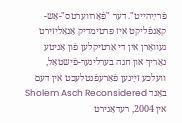פֿרײַהייט". דער "פֿאָרווערטס"-אַש-קאָנפֿליקט איז פּרטימדיק אַנאַליזירט געוואָרן אין די אַרטיקלען פֿון אַניטע נאָריך און חנה בערלינער-פֿישטאַל, וועלכע זײַנען פֿאַרעפֿנטלעכט אין דעם באַנד Sholem Asch Reconsidered אין 2004, רעדאַגירט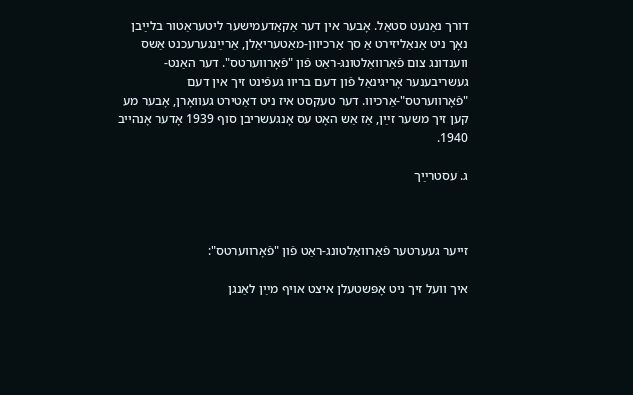דורך נאַנעט סטאַל. אָבער אין דער אַקאַדעמישער ליטעראַטור בלײַבן נאָך ניט אַנאַליזירט אַ סך אַרכיוון-מאַטעריאַלן, אַרײַנגערעכנט אַשס ווענדונג צום פֿאַרוואַלטונג-ראַט פֿון "פֿאָרווערטס". דער האַנט-געשריבענער אָריגינאַל פֿון דעם בריוו געפֿינט זיך אין דעם "פֿאָרווערטס"-אַרכיוו. דער טעקסט איז ניט דאַטירט געוואָרן, אָבער מע קען זיך משער זײַן, אַז אַש האָט עס אָנגעשריבן סוף 1939 אָדער אָנהייב 1940.

ג. עסטרײַך



זייער געערטער פֿאַרוואַלטונג-ראַט פֿון "פֿאָרווערטס":

איך וועל זיך ניט אָפּשטעלן איצט אויף מײַן לאַנגן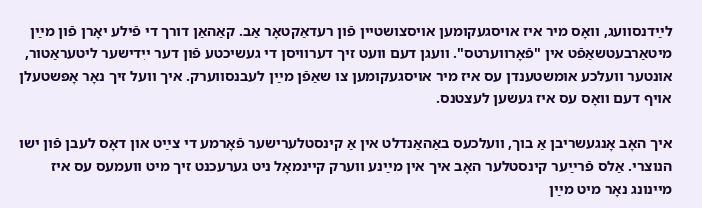לײַדנסוועג, וואָס מיר איז אויסגעקומען אויסצושטיין פֿון רעדאַקטאָר אַב. קאַהאַן דורך די פֿילע יאָרן פֿון מײַן מיטאַרבעטשאַפֿט אין "פֿאָרווערטס". וועגן דעם וועט זיך דערוויסן די געשיכטע פֿון דער ייִדישער ליטעראַטור, אונטער וועלכע אומשטענדן עס איז מיר אויסגעקומען צו שאַפֿן מײַן לעבנסווערק. איך וועל זיך נאָר אָפּשטעלן אויף דעם וואָס עס איז געשען לעצטנס.

איך האָב אָנגעשריבן אַ בוך, וועלכעס באַהאַנדלט אין אַ קינסטלערישער פֿאָרמע די צײַט און דאָס לעבן פֿון ישו הנוצרי. אַלס פֿרײַער קינסטלער האָב איך אין מײַנע ווערק קיינמאָל ניט גערעכנט זיך מיט וועמעס עס איז מיינונג נאָר מיט מײַן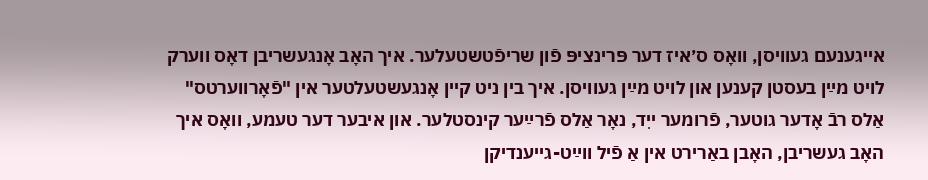אייגענעם געוויסן, וואָס ס׳איז דער פּרינציפּ פֿון שריפֿטשטעלער. איך האָב אָנגעשריבן דאָס ווערק לויט מײַן בעסטן קענען און לויט מײַן געוויסן. איך בין ניט קיין אָנגעשטעלטער אין "פֿאָרווערטס" אַלס רבֿ אָדער גוטער, פֿרומער ייִד, נאָר אַלס פֿרײַער קינסטלער. און איבער דער טעמע, וואָס איך האָב געשריבן, האָבן באַרירט אין אַ פֿיל ווײַט-גייענדיקן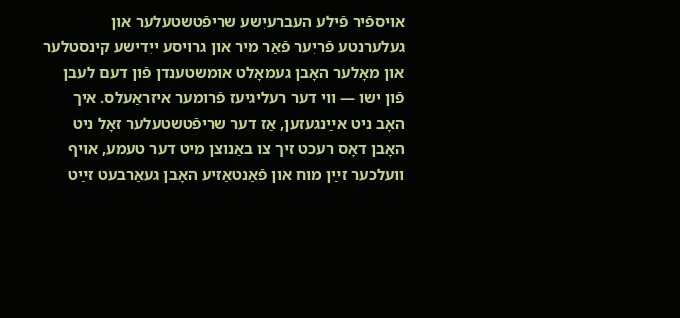אויספֿיר פֿילע העברעיִשע שריפֿטשטעלער און געלערנטע פֿריִער פֿאַר מיר און גרויסע ייִדישע קינסטלער און מאָלער האָבן געמאָלט אומשטענדן פֿון דעם לעבן פֿון ישו — ווי דער רעליגיעז פֿרומער איזראַעלס. איך האָב ניט אײַנגעזען, אַז דער שריפֿטשטעלער זאָל ניט האָבן דאָס רעכט זיך צו באַנוצן מיט דער טעמע, אויף וועלכער זײַן מוח און פֿאַנטאַזיע האָבן געאַרבעט זײַט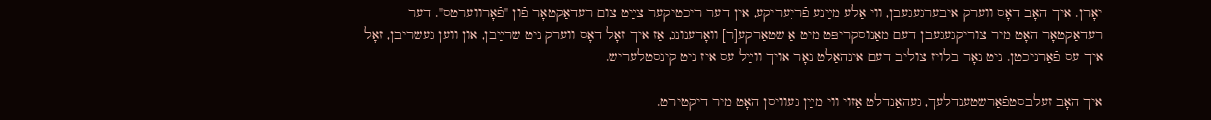יאָרן. איך האָב דאָס ווערק איבערגעגעבן, ווי אַלע מײַנע פֿריִעריקע, אין דער ריכטיקער צײַט צום רעדאַקטאָר פֿון "פֿאָרווערטס". דער רעדאַקטאָר האָט מיר צוריקגעגעבן דעם מאַנוסקריפּט מיט אַ שטאַרקע[ר] וואָרענונג, אַז איך זאָל דאָס ווערק ניט שרײַבן, און ווען געשריבן, זאָל איך עס פֿאַרניכטן. ניט נאָר בלויז צוליב דעם אינהאַלט נאָר אויך ווײַל עס איז ניט קינסטלעריש.

איך האָב זעלבסטפֿאַרשטענדלעך, געהאַנדלט אַזוי ווי מײַן געוויסן האָט מיר דיקטירט.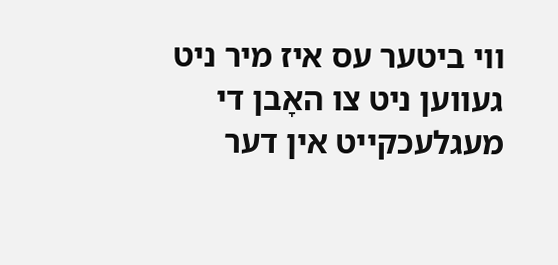ווי ביטער עס איז מיר ניט געווען ניט צו האָבן די מעגלעכקייט אין דער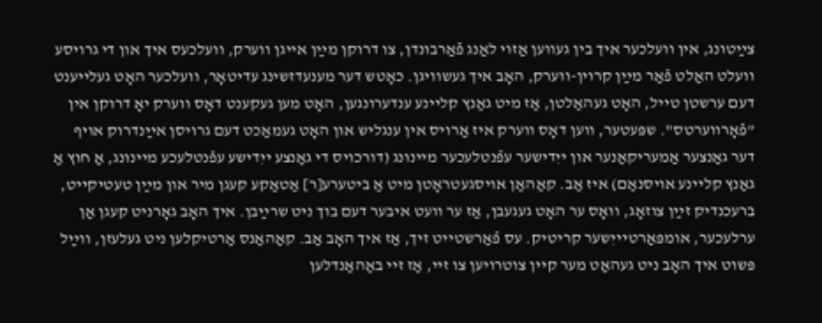צײַטונג, אין וועלכער איך בין געווען אַזוי לאַנג פֿאַרבונדן, צו דרוקן מײַן אייגן ווערק, וועלכעס איך און די גרויסע וועלט האַלט פֿאַר מײַן קרוין-ווערק, האָב איך געשוויגן. כאָטש דער מענעדזשינג עדיטאָר, וועלכער האָט געלייענט דעם ערשטן טייל, האָט געהאַלטן, אַז מיט גאַנץ קליינע ענדערונגען, האָט מען געקענט דאָס ווערק יאָ דרוקן אין "פֿאָרווערטס". שפּעטער, ווען דאָס ווערק איז אַרויס אין ענגליש און האָט געמאַכט דעם גרויסן אײַנדרוק אויף דער גאַנצער אַמעריקאַנער און ייִדישער עפֿנטלעכער מיינונג (דורכויס די גאַנצע ייִדישע עפֿנטלעכע מיינונג, אַ חוץ אַ גאַנץ קליינע אויסנאַם) איז אַב. קאַהאַן אויסגעטראָטן מיט אַ ביטערע[ר] אַטאַקע קעגן מיר און מײַן טעטיקייט, ברעכנדיק זײַן צוזאָג, וואָס ער האָט געגעבן, אַז ער וועט איבער דעם בוך ניט שרײַבן. איך האָב גאָרניט קעגן אַן ערלעכער, אומפּאַרטיייִשער קריטיק. עס פֿאַרשטייט זיך, אַז איך האָב אַב. קאַהאַנס אַרטיקלען ניט געלעזן, ווײַל פּשוט איך האָב ניט געהאַט מער קיין צוטרויען צו זיי, אַז זיי באַהאַנדלען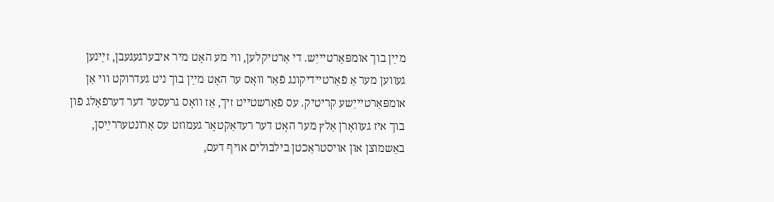מײַן בוך אומפּאַרטיייִש. די אַרטיקלען, ווי מע האָט מיר איבערגעגעבן, זײַנען געווען מער אַ פֿאַרטיידיקונג פֿאַר וואָס ער האָט מײַן בוך ניט געדרוקט ווי אַן אומפּאַרטיייִשע קריטיק. עס פֿאַרשטייט זיך, אַז וואָס גרעסער דער דערפֿאָלג פֿון בוך איז געוואָרן אַלץ מער האָט דער רעדאַקטאָר געמוזט עס אַרונטעררײַסן, באַשמוצן און אויסטראַכטן בילבולים אויף דעם,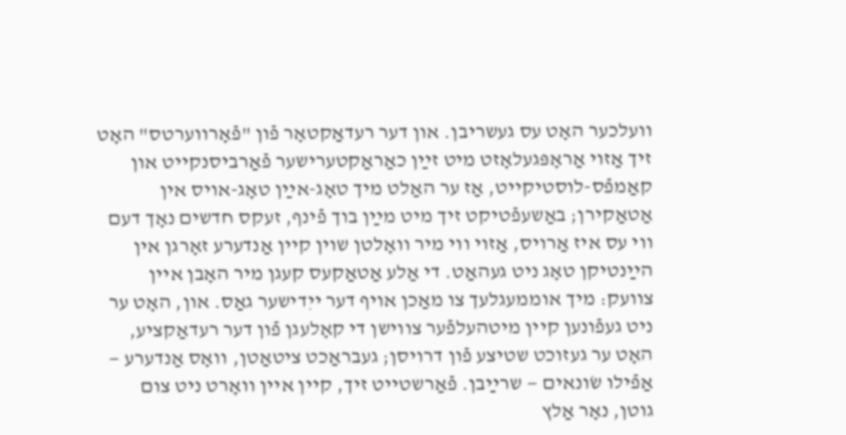וועלכער האָט עס געשריבן. און דער רעדאַקטאָר פֿון "פֿאָרווערטס" האָט זיך אַזוי אַראָפּגעלאָזט מיט זײַן כאַראַקטערישער פֿאַרביסנקייט און קאַמפֿס-לוסטיקייט, אַז ער האַלט מיך טאָג-אײַן טאָג-אויס אין אַטאַקירן; באַשעפֿטיקט זיך מיט מײַן בוך פֿינף, זעקס חדשים נאָך דעם ווי עס איז אַרויס, אַזוי ווי מיר וואָלטן שוין קיין אַנדערע זאָרגן אין הײַנטיקן טאָג ניט געהאַט. די אַלע אַטאַקעס קעגן מיר האָבן איין צוועק: מיך אוממעגלעך צו מאַכן אויף דער ייִדישער גאַס. און, האָט ער ניט געפֿונען קיין מיטהעלפֿער צווישן די קאָלעגן פֿון דער רעדאַקציע, האָט ער געזוכט שטיצע פֿון דרויסן; געבראַכט ציטאַטן, וואָס אַנדערע — אַפֿילו שׂונאים — שרײַבן. פֿאַרשטייט זיך, קיין איין וואָרט ניט צום גוטן, נאָר אַלץ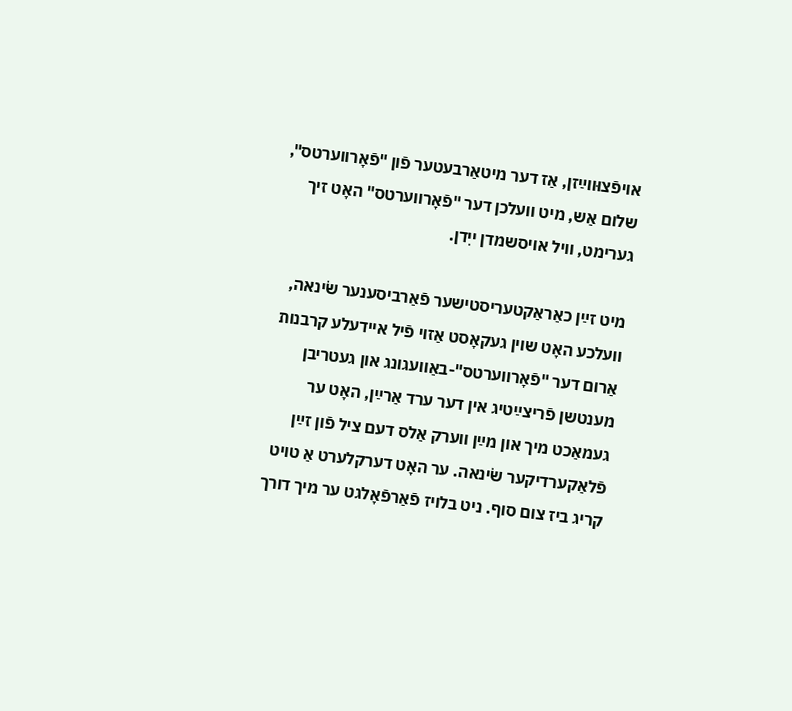אויפֿצוּווײַזן, אַז דער מיטאַרבעטער פֿון "פֿאָרווערטס", שלום אַש, מיט וועלכן דער "פֿאָרווערטס" האָט זיך גערימט, וויל אויסשמדן ייִדן.

מיט זײַן כאַראַקטעריסטישער פֿאַרביסענער שׂינאה, וועלכע האָט שוין געקאָסט אַזוי פֿיל איידעלע קרבנות אַרום דער "פֿאָרווערטס"-באַוועגונג און געטריבן מענטשן פֿריצײַטיג אין דער ערד אַרײַן, האָט ער געמאַכט מיך און מײַן ווערק אַלס דעם ציל פֿון זײַן פֿלאַקערדיקער שׂינאה. ער האָט דערקלערט אַ טויט קריג ביז צום סוף. ניט בלויז פֿאַרפֿאָלגט ער מיך דורך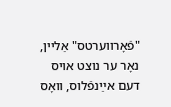"פֿאָרווערטס" אַליין, נאָר ער נוצט אויס דעם אײַנפֿלוס, וואָס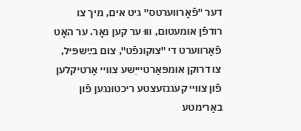דער "פֿאָרווערטס" גיט אים, מיך צו רודפֿן אומעטום, וווּ ער קען נאָר. ער האָט פֿאַרווערט די "צוקונפֿט", צום בײַשפּיל, צו דרוקן אומפּאַרטיייִשע צוויי אַרטיקלען פֿון צוויי קעגנזעצטע ריכטונגען פֿון באַרימטע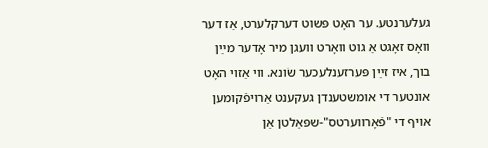געלערנטע. ער האָט פּשוט דערקלערט, אַז דער וואָס זאָגט אַ גוט וואָרט וועגן מיר אָדער מײַן בוך, איז זײַן פּערזענלעכער שׂונא. ווי אַזוי האָט אונטער די אומשטענדן געקענט אַרויפֿקומען אויף די "פֿאָרווערטס"-שפּאַלטן אַן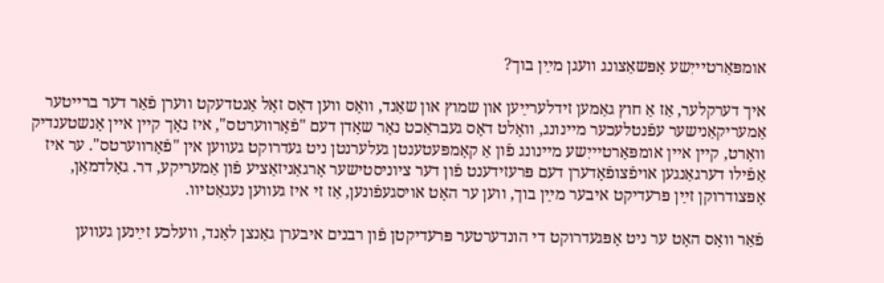אומפּאַרטיייִשע אָפּשאַצונג וועגן מײַן בוך?

איך דערקלער, אַז אַ חוץ גאַמען זידלערײַען און שמוץ און שאַנד, וואָס ווען דאָס זאָל אַנטדעקט ווערן פֿאַר דער ברייטער אַמעריקאַנישער עפֿנטלעכער מיינונג, וואָלט דאָס געבראַכט נאָר שאָדן דעם "פֿאָרווערטס", איז נאָך קיין איין אָנשטענדיק וואָרט, קיין איין אומפּאַרטיייִשע מיינונג פֿון אַ קאָמפּעטענטן געלערנטן ניט געדרוקט געווען אין "פֿאָרווערטס". ער איז אַפֿילו דערגאַנגען אויפֿצופֿאָדערן דעם פּרעזידענט פֿון דער ציוניסטישער אָרגאַניזאַציע פֿון אַמעריקע, דר. גאָלדמאַן, אָפּצודרוקן זײַן פּרעדיקט איבער מײַן בוך, ווען ער האָט אויסגעפֿונען, אַז זי איז געווען נעגאַטיוו.

פֿאַר וואָס האָט ער ניט אָפּגעדרוקט די הונדערטער פּרעדיקטן פֿון רבנים איבערן גאַנצן לאַנד, וועלכע זײַנען געווען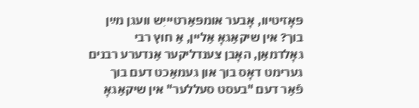פּאָזיטיוו, אָבער אומפּאַרטיייִש וועגן מײַן בוך? אין שיקאַגאָ אַליין, אַ חוץ רבי גאָלדמאַן, האָבן צענדליקער אַנדערע רבנים גערימט דאָס בוך און געמאַכט דעם בוך פֿאַר דעם "בעסט סעללער" אין שיקאַגאָ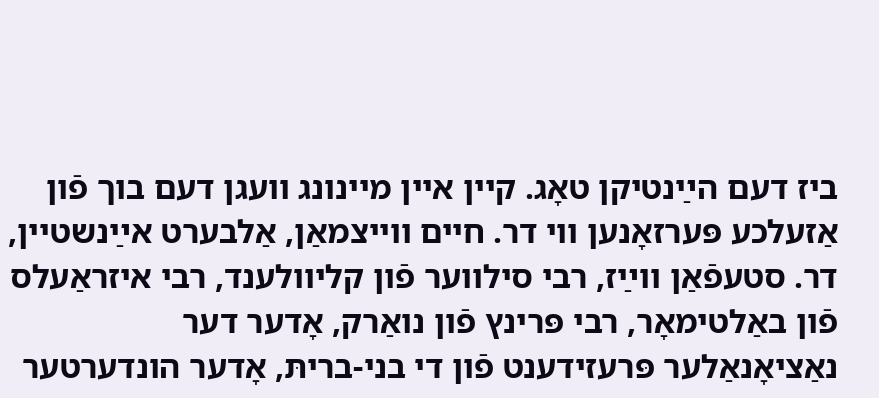ביז דעם הײַנטיקן טאָג. קיין איין מיינונג וועגן דעם בוך פֿון אַזעלכע פּערזאָנען ווי דר. חיים ווייצמאַן, אַלבערט אײַנשטיין, דר. סטעפֿאַן ווײַז, רבי סילווער פֿון קליוולענד, רבי איזראַעלס פֿון באַלטימאָר, רבי פּרינץ פֿון נואַרק, אָדער דער נאַציאָנאַלער פּרעזידענט פֿון די בני-בריתּ, אָדער הונדערטער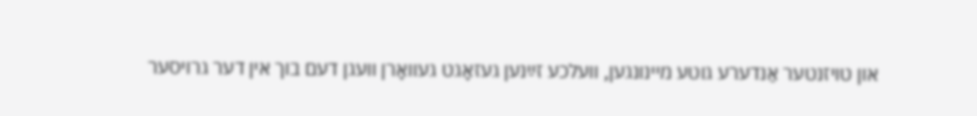און טויזנטער אַנדערע גוטע מיינונגען, וועלכע זײַנען געזאָגט געוואָרן וועגן דעם בוך אין דער גרויסער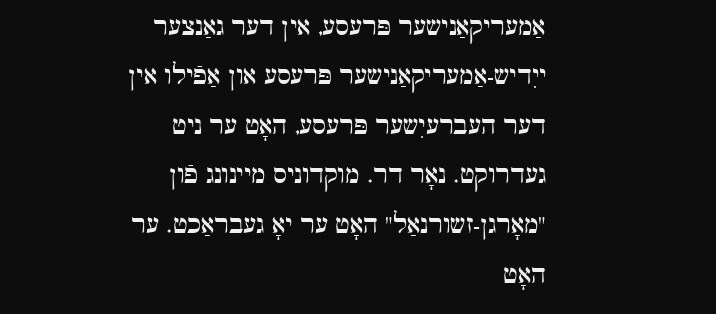אַמעריקאַנישער פּרעסע, אין דער גאַנצער ייִדיש-אַמעריקאַנישער פּרעסע און אַפֿילו אין דער העברעיִשער פּרעסע, האָט ער ניט געדרוקט. נאָר דר. מוקדוניס מיינונג פֿון "מאָרגן-זשורנאַל" האָט ער יאָ געבראַכט. ער האָט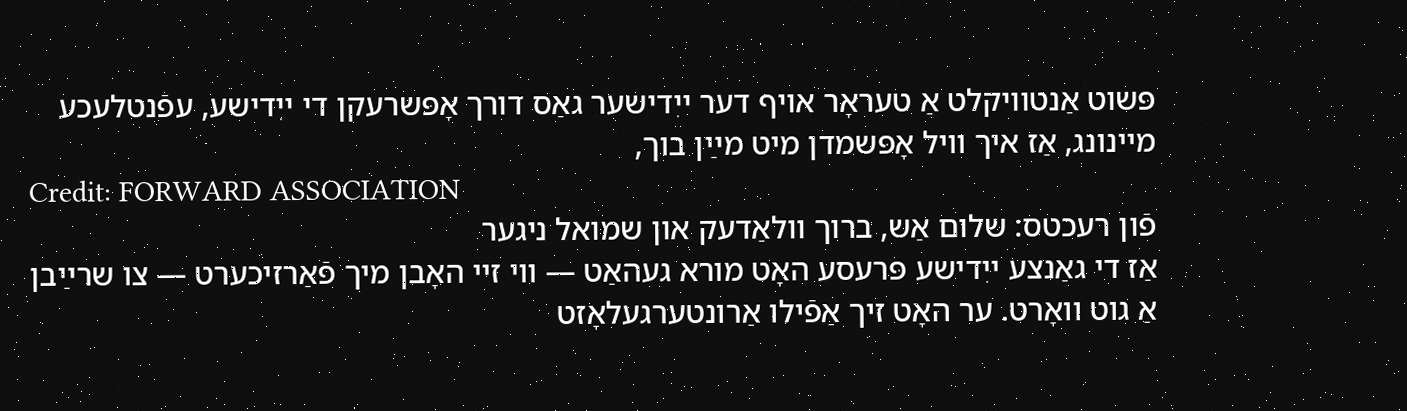פּשוט אַנטוויקלט אַ טעראָר אויף דער ייִדישער גאַס דורך אָפּשרעקן די ייִדישע, עפֿנטלעכע מיינונג, אַז איך וויל אָפּשמדן מיט מײַן בוך,
Credit: FORWARD ASSOCIATION
פֿון רעכטס: שלום אַש, ברוך וולאַדעק און שמואל ניגער
אַז די גאַנצע ייִדישע פּרעסע האָט מורא געהאַט — ווי זיי האָבן מיך פֿאַרזיכערט — צו שרײַבן אַ גוט וואָרט. ער האָט זיך אַפֿילו אַרונטערגעלאָזט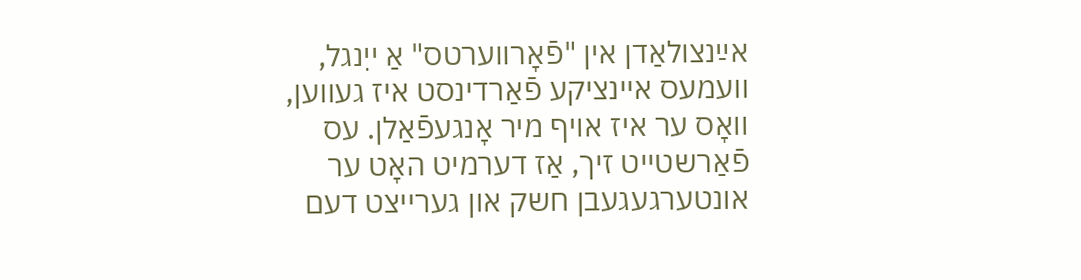אײַנצולאַדן אין "פֿאָרווערטס" אַ ייִנגל, וועמעס איינציקע פֿאַרדינסט איז געווען, וואָס ער איז אויף מיר אָנגעפֿאַלן. עס פֿאַרשטייט זיך, אַז דערמיט האָט ער אונטערגעגעבן חשק און גערייצט דעם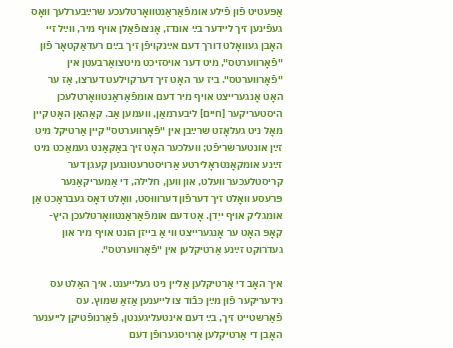אַפּעטיט פֿון פֿילע אומפֿאַראַנטוואָרטלעכע שרײַבערלעך וואָס געפֿינען זיך ליידער בײַ אונדז, אָנצופֿאַלן אויף מיר, ווײַל זיי האָבן געוואָלט דורך דעם אײַנקויפֿן זיך בײַם רעדאַקטאָר פֿון "פֿאָרווערטס", מיט דער אויסזיכט מיטצואַרבעטן אין "פֿאָרווערטס". ביז ער האָט זיך דערקוילעט דערצו, אַז ער האָט אָנגערייצט אויף מיר דעם אומפֿאַראַנטוואָרטלעכן היסטעריקער [חיים] ליבערמאַן, וועמען אַב. קאַהאַן האָט קיין מאָל ניט געלאָזט שרײַבן אין "פֿאָרווערטס" קיין אַרטיקל מיט זײַן אונטערשריפֿט; וועלכער האָט זיך באַקאַנט געמאַכט מיט זײַנע אומקאָנטראָלירטע אַרויסטרעטונגען קעגן דער קריסטלעכער וועלט, און ווען, חלילה, די אַמעריקאַנער פּרעסע וואָלט זיך דערפֿון דערוווּסט, וואָלט דאָס געבראַכט אַן אומגליק אויף ייִדן. אָט דעם אומפֿאַראַנטוואָרטלעכן היץ-קאָפּ האָט ער אָנגערייצט ווי אַ בייזן הונט אויף מיר און געדרוקט זײַנע אַרטיקלען אין "פֿאָרווערטס".

איך האָב די אַרטיקלען אַליין ניט געלייענט. איך האַלט עס נידעריקער פֿון מײַן כּבֿוד צו לייענען אַזאַ שמוץ. עס פֿאַרשטייט זיך, בײַ דעם אינטעליגענטן, פֿאַרנופֿטיקן לייענער האָבן די אַרטיקלען אַרויסגערופֿן דעם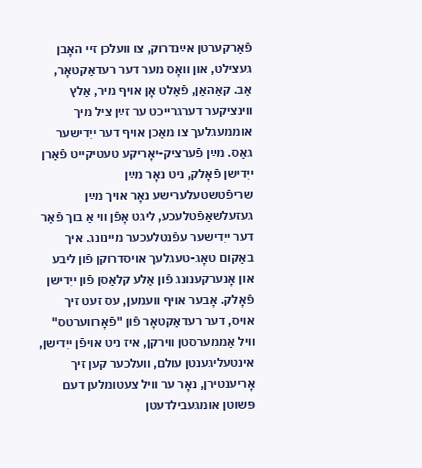פֿאַרקערטן אײַנדרוק, צו וועלכן זיי האָבן געצילט, און וואָס מער דער רעדאַקטאָר, אַב. קאַהאַן, פֿאַלט אָן אויף מיר, אַלץ ווינציקער דערגרייכט ער זײַן ציל מיך אוממעגלעך צו מאַכן אויף דער ייִדישער גאַס. מײַן פֿערציק-יאָריקע טעטיקייט פֿאַרן ייִדישן פֿאָלק, ניט נאָר מײַן שריפֿטשטעלערישע נאָר אויך מײַן געזעלשאַפֿטלעכע, ליגט אָפֿן ווי אַ בוך פֿאַר דער ייִדישער עפֿנטלעכער מיינונג. איך באַקום טאָג-טעגלעך אויסדרוקן פֿון ליבע און אָנערקענונג פֿון אַלע קלאַסן פֿון ייִדישן פֿאָלק. אָבער אויף וועמען, עס זעט זיך אויס, דער רעדאַקטאָר פֿון "פֿאָרווערטס" וויל אַממערסטן ווירקן, איז ניט אויפֿן ייִדישן, אינטעליגענטן עולם, וועלכער קען זיך אָריענטירן, נאָר ער וויל צעטומלען דעם פּשוטן אומגעבילדעטן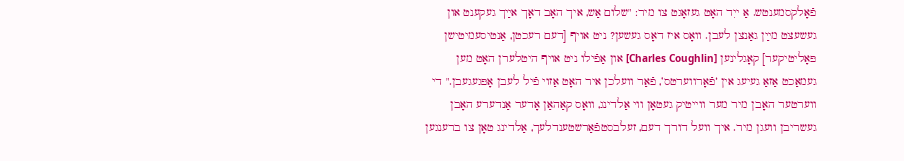פֿאָלקסמענטש. אַ ייִד האָט געזאָגט צו מיר: "שלום אַש, איך האָב דאָך אײַך געקענט און געשעצט מײַן גאַנצן לעבן. וואָס איז דאָס געשען? ניט אויף [דעם רעכטן, אַנטיסעמיטישן פּאָליטיקער] קאָגלינען [Charles Coughlin] און אַפֿילו ניט אויף היטלערן האָט מען געמאַכט אַזאַ געיעג אין ‘פֿאָרווערטס’, פֿאַר וועלכן איר האָט אַזוי פֿיל לעבן אָפּגעגעבן." די ווערטער האָבן מיר מער ווייטיק געטאָן ווי אַלדינג, וואָס קאַהאַן אָדער אַנדערע האָבן געשריבן וועגן מיר. איך וועל דורך דעם, זעלבסטפֿאַרשטענדלעך, אַלדינג טאָן צו ברענגען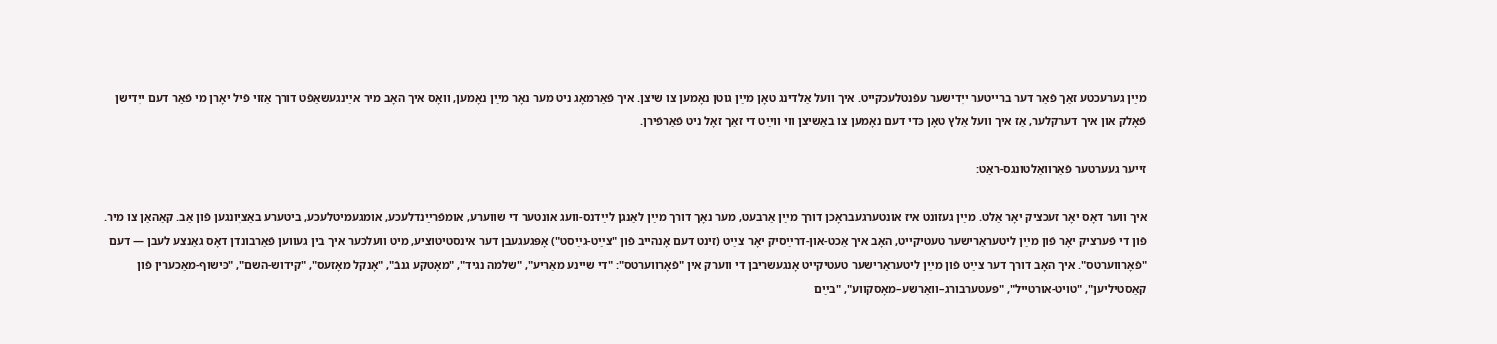מײַן גערעכטע זאַך פֿאַר דער ברייטער ייִדישער עפֿנטלעכקייט. איך וועל אַלדינג טאָן מײַן גוטן נאָמען צו שיצן. איך פֿאַרמאָג ניט מער נאָר מײַן נאָמען, וואָס איך האָב מיר אײַנגעשאַפֿט דורך אַזוי פֿיל יאָרן מי פֿאַר דעם ייִדישן פֿאָלק און איך דערקלער, אַז איך וועל אַלץ טאָן כּדי דעם נאָמען צו באַשיצן ווי ווײַט די זאַך זאָל ניט פֿאַרפֿירן.

זייער געערטער פֿאַרוואַלטונגס-ראַט:

איך ווער דאָס יאָר זעכציק יאָר אַלט. מײַן געזונט איז אונטערגעבראָכן דורך מײַן אַרבעט, מער נאָך דורך מײַן לאַנגן לײַדנס-וועג אונטער די שווערע, אומפֿרײַנדלעכע, אומגעמיטלעכע, ביטערע באַציִונגען פֿון אַב. קאַהאַן צו מיר. פֿון די פֿערציק יאָר פֿון מײַן ליטעראַרישער טעטיקייט, האָב איך אַכט-און-דרײַסיק יאָר צײַט (זינט דעם אָנהייב פֿון "צײַט-גײַסט") אָפּגעגעבן דער אינסטיטוציע, מיט וועלכער איך בין געווען פֿאַרבונדן דאָס גאַנצע לעבן — דעם "פֿאָרווערטס". איך האָב דורך דער צײַט פֿון מײַן ליטעראַרישער טעטיקייט אָנגעשריבן די ווערק אין "פֿאָרווערטס": "די שיינע מאַריע", "שלמה נגיד", "מאָטקע גנבֿ", "אָנקל מאָזעס", "קידוש-השם", "כּישוף-מאַכערין פֿון קאַסטיליען", "טויט-אורטייל", "פּעטערבורג–וואַרשע–מאָסקווע", "בײַם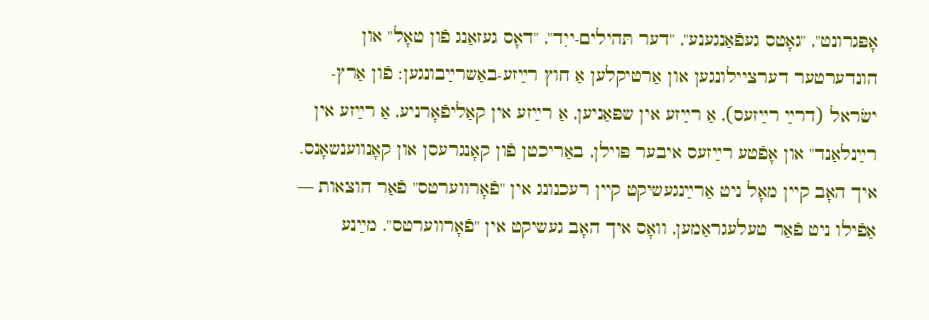אָפּגרונט", "גאָטס געפֿאַנגענע", "דער תּהילים-ייִד", "דאָס געזאַנג פֿון טאָל" און הונדערטער דערציילונגען און אַרטיקלען אַ חוץ רײַזע-באַשרײַבונגען: פֿון אַרץ-ישׂראל (דרײַ רײַזעס), אַ רײַזע אין שפּאַניען, אַ רײַזע אין קאַליפֿאָרניע, אַ רײַזע אין רײַנלאַנד" און אָפֿטע רײַזעס איבער פּוילן, באַריכטן פֿון קאָנגרעסן און קאָנווענשאָנס. איך האָב קיין מאָל ניט אַרײַנגעשיקט קיין רעכנונג אין "פֿאָרווערטס" פֿאַר הוצאות — אַפֿילו ניט פֿאַר טעלעגראַמען, וואָס איך האָב געשיקט אין "פֿאָרווערטס". מײַנע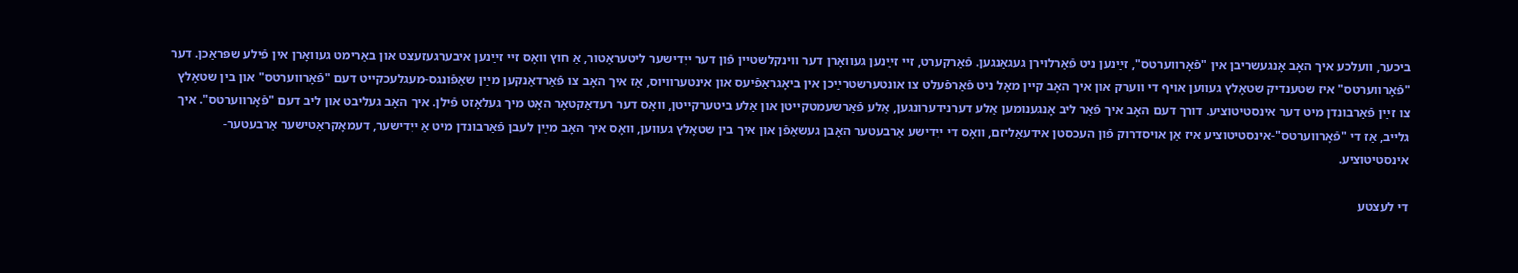ביכער, וועלכע איך האָב אָנגעשריבן אין "פֿאָרווערטס", זײַנען ניט פֿאַרלוירן געגאַנגען. פֿאַרקערט, זיי זײַנען געוואָרן דער ווינקלשטיין פֿון דער ייִדישער ליטעראַטור, אַ חוץ וואָס זיי זײַנען איבערגעזעצט און באַרימט געוואָרן אין פֿילע שפּראַכן. דער "פֿאָרווערטס" איז שטענדיק שטאָלץ געווען אויף די ווערק און איך האָב קיין מאָל ניט פֿאַרפֿעלט צו אונטערשטרײַכן אין ביאָגראַפֿיעס און אינטערוויוס, אַז איך האָב צו פֿאַרדאַנקען מײַן שאַפֿונגס-מעגלעכקייט דעם "פֿאָרווערטס" און בין שטאָלץ צו זײַן פֿאַרבונדן מיט דער אינסטיטוציע. דורך דעם האָב איך פֿאַר ליב אָנגענומען אַלע דערנידערונגען, אַלע פֿאַרשעמטקײטן און אַלע ביטערקייטן, וואָס דער רעדאַקטאָר האָט מיך געלאָזט פֿילן. איך האָב געליבט און ליב דעם "פֿאָרווערטס". איך גלייב, אַז די "פֿאָרווערטס"-אינסטיטוציע איז אַן אויסדרוק פֿון העכסטן אידעאַליזם, וואָס די ייִדישע אַרבעטער האָבן געשאַפֿן און איך בין שטאָלץ געווען, וואָס איך האָב מײַן לעבן פֿאַרבונדן מיט אַ ייִדישער, דעמאָקראַטישער אַרבעטער-אינסטיטוציע.

די לעצטע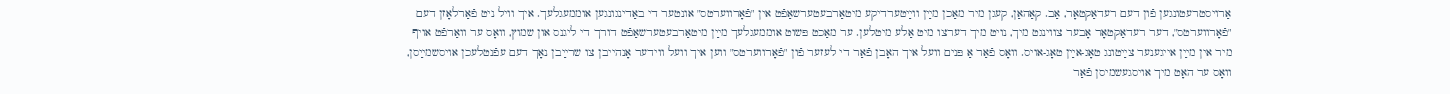אַרויסטרעטונגען פֿון דעם רעדאַקטאָר, אַב. קאַהאַן, קעגן מיר מאַכן מײַן ווײַטערדיקע מיטאַרבעטערשאַפֿט אין "פֿאָרווערטס" אונטער די באַדינגונגען אוממעגלעך. איך וויל ניט פֿאַרלאָזן דעם "פֿאָרווערטס", דער רעדאַקטאָר אָבער צווינגט מיך, נויט מיך דערצו מיט אַלע מיטלען. ער מאַכט פּשוט אוממעגלעך מײַן מיטאַרבעטערשאַפֿט דורך די ליגנס און שמוץ, וואָס ער וואַרפֿט אויף מיר אין מײַן אייגענער צײַטונג טאָג-אײַן טאָג-אויס. וואָס פֿאַר אַ פּנים וועל איך האָבן פֿאַר די לעזער פֿון "פֿאָרווערטס" ווען איך וועל ווידער אָנהייבן צו שרײַבן נאָך דעם עפֿנטלעכן אויסשמײַסן, וואָס ער האָט מיך אויסגעשמיסן פֿאַר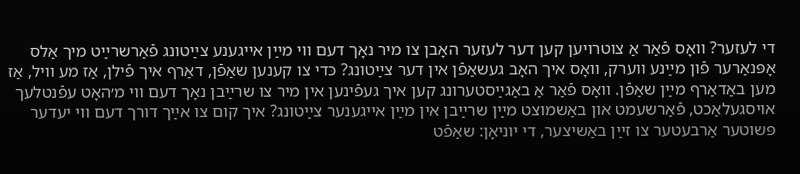די לעזער? וואָס פֿאַר אַ צוטרויען קען דער לעזער האָבן צו מיר נאָך דעם ווי מײַן אייגענע צײַטונג פֿאַרשרײַט מיך אַלס אָפּנאַרער פֿון מײַנע ווערק, וואָס איך האָב געשאַפֿן אין דער צײַטונג? כּדי צו קענען שאַפֿן, דאַרף איך פֿילן, אַז מע וויל, אַז מען באַדאַרף מײַן שאַפֿן. וואָס פֿאַר אַ באַגײַסטערונג קען איך געפֿינען אין מיר צו שרײַבן נאָך דעם ווי מ׳האָט עפֿנטלעך אויסגעלאַכט, פֿאַרשעמט און באַשמוצט מײַן שרײַבן אין מײַן אייגענער צײַטונג? איך קום צו אײַך דורך דעם ווי יעדער פּשוטער אַרבעטער צו זײַן באַשיצער, די יוניאָן: שאַפֿט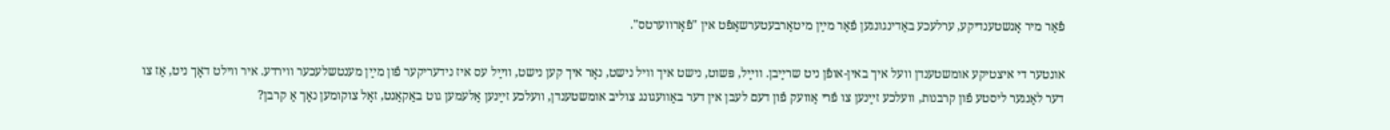פֿאַר מיר אָנשטענדיקע, ערלעכע באַדינגונגען פֿאַר מײַן מיטאַרבעטערשאַפֿט אין "פֿאָרווערטס".

אונטער די איצטיקע אומשטענדן וועל איך באין-אופֿן ניט שרײַבן. ווײַל, פּשוט, נישט איך וויל נישט, נאָר איך קען נישט, ווײַל עס איז נידעריקער פֿון מײַן מענטשלעכער ווירדע. איר ווילט דאָך ניט, אַז צו דער לאַנגער ליסטע פֿון קרבנות, וועלכע זײַנען צו פֿרי אַוועק פֿון דעם לעבן אין דער באַוועגונג צוליב אומשטענדן, וועלכע זײַנען אַלעמען גוט באַקאַנט, זאָל צוקומען נאָך אַ קרבן?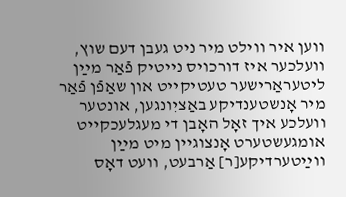ווען איר ווילט מיר ניט געבן דעם שוץ, וועלכער איז דורכויס נייטיק פֿאַר מײַן ליטעראַרישער טעטיקייט און שאַפֿן פֿאַר מיר אָנשטענדיקע באַציִונגען, אונטער וועלכע איך זאָל האָבן די מעגלעכקייט אומגעשטערט אָנצוגיין מיט מײַן ווײַטערדיקע[ר] אַרבעט, וועט דאָס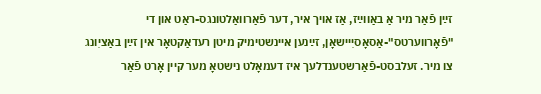זײַן פֿאַר מיר אַ באַווײַז, אַז אויך איר, דער פֿאַרוואַלטונגס-ראַט און די "פֿאָרווערטס"-אַסאָסיִיישאָן, זײַנען איינשטימיק מיטן רעדאַקטאָר אין זײַן באַציִונג צו מיר. זעלבסט-פֿאַרשטענדלעך איז דעמאָלט נישטאָ מער קיין אָרט פֿאַר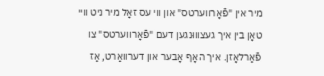מיר אין "פֿאָרווערטס" און ווי עס זאָל מיר ניט וויי טאָן בין איך געצוווּנגען דעם "פֿאָרווערטס" צו פֿאַרלאָזן. איך האָף אָבער און דערוואַרט, אַז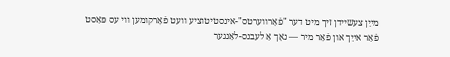מײַן צעשיידן זיך מיט דער "פֿאָרווערטס"-אינסטיטוציע וועט פֿאָרקומען ווי עס פּאַסט פֿאַר אײַך און פֿאַר מיר — נאָך אַ לעבנס-לאַנגער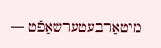מיטאַרבעטערשאַפֿט —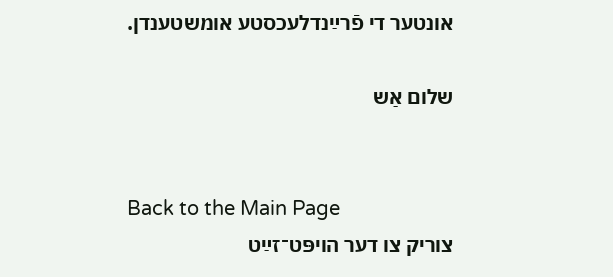אונטער די פֿרײַנדלעכסטע אומשטענדן.

שלום אַש


Back to the Main Page
צוריק צו דער הויפּט־זײַט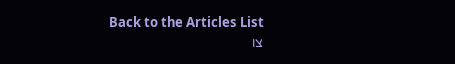Back to the Articles List
צו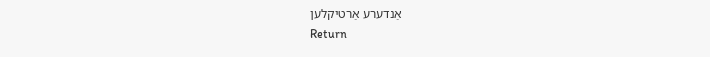אַנדערע אַרטיקלען
Return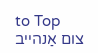to Top
צום אַנהייב